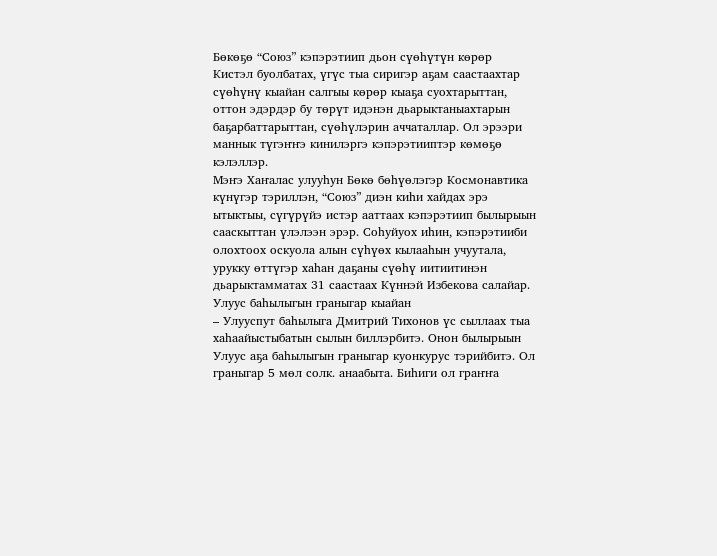Бөкөҕө “Союз” кэпэрэтиип дьон сүөһүтүн көрөр
Кистэл буолбатах, үгүс тыа сиригэр аҕам саастаахтар сүөһүнү кыайан салгыы көрөр кыаҕа суохтарыттан, оттон эдэрдэр бу төрүт идэнэн дьарыктаныахтарын баҕарбаттарыттан, сүөһүлэрин аччаталлар. Ол эрээри маннык түгэҥҥэ кинилэргэ кэпэрэтииптэр көмөҕө кэлэллэр.
Мэҥэ Хаҥалас улууһун Бөкө бөһүөлэгэр Космонавтика күнүгэр тэриллэн, “Союз” диэн киһи хайдах эрэ ытыктыы, сүгүрүйэ истэр ааттаах кэпэрэтиип былырыын сааскыттан үлэлээн эрэр. Соһуйуох иһин, кэпэрэтииби олохтоох оскуола алын сүһүөх кылааһын учуутала, урукку өттүгэр хаһан даҕаны сүөһү иитиитинэн дьарыктамматах 31 саастаах Күннэй Избекова салайар.
Улуус баһылыгын граныгар кыайан
– Улууспут баһылыга Дмитрий Тихонов үс сыллаах тыа хаһаайыстыбатын сылын биллэрбитэ. Онон былырыын Улуус аҕа баһылыгын граныгар куонкурус тэрийбитэ. Ол граныгар 5 мөл солк. анаабыта. Биһиги ол граҥҥа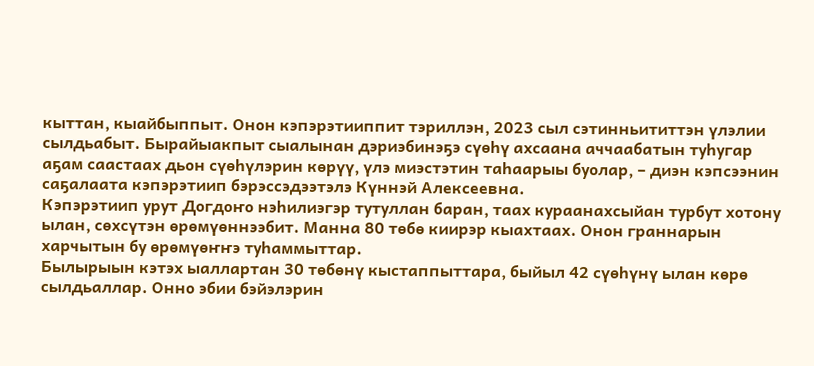кыттан, кыайбыппыт. Онон кэпэрэтииппит тэриллэн, 2023 сыл сэтинньититтэн үлэлии сылдьабыт. Бырайыакпыт сыалынан дэриэбинэҕэ сүөһү ахсаана аччаабатын туһугар аҕам саастаах дьон сүөһүлэрин көрүү, үлэ миэстэтин таһаарыы буолар, – диэн кэпсээнин саҕалаата кэпэрэтиип бэрэссэдээтэлэ Күннэй Алексеевна.
Кэпэрэтиип урут Догдоҥо нэһилиэгэр тутуллан баран, таах кураанахсыйан турбут хотону ылан, сөхсүтэн өрөмүөннээбит. Манна 80 төбө киирэр кыахтаах. Онон граннарын харчытын бу өрөмүөҥҥэ туһаммыттар.
Былырыын кэтэх ыаллартан 30 төбөнү кыстаппыттара, быйыл 42 сүөһүнү ылан көрө сылдьаллар. Онно эбии бэйэлэрин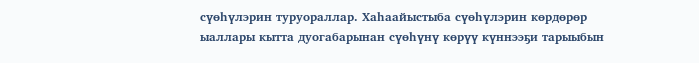сүөһүлэрин туруораллар. Хаһаайыстыба сүөһүлэрин көрдөрөр ыаллары кытта дуогабарынан сүөһүнү көрүү күннээҕи тарыыбын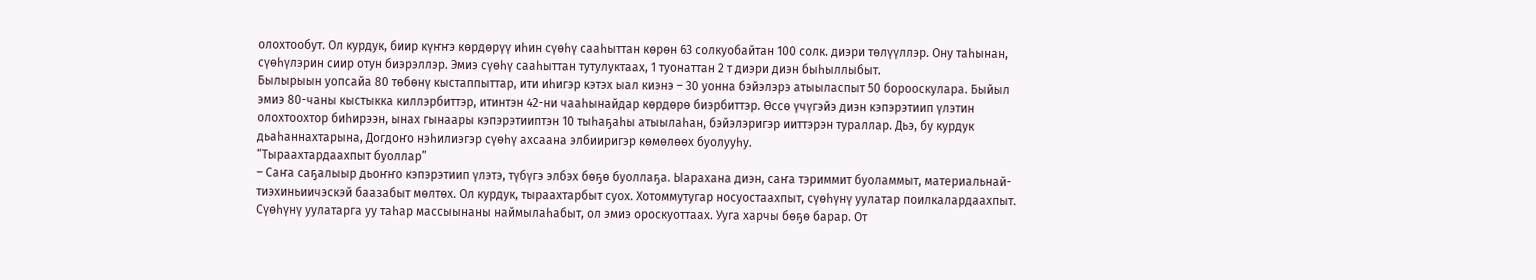олохтообут. Ол курдук, биир күҥҥэ көрдөрүү иһин сүөһү сааһыттан көрөн 63 солкуобайтан 100 солк. диэри төлүүллэр. Ону таһынан, сүөһүлэрин сиир отун биэрэллэр. Эмиэ сүөһү сааһыттан тутулуктаах, 1 туонаттан 2 т диэри диэн быһыллыбыт.
Былырыын уопсайа 80 төбөнү кыстаппыттар, ити иһигэр кэтэх ыал киэнэ – 30 уонна бэйэлэрэ атыыласпыт 50 борооскулара. Быйыл эмиэ 80-чаны кыстыкка киллэрбиттэр, итинтэн 42-ни чааһынайдар көрдөрө биэрбиттэр. Өссө үчүгэйэ диэн кэпэрэтиип үлэтин олохтоохтор биһирээн, ынах гынаары кэпэрэтииптэн 10 тыһаҕаһы атыылаһан, бэйэлэригэр ииттэрэн тураллар. Дьэ, бу курдук дьаһаннахтарына, Догдоҥо нэһилиэгэр сүөһү ахсаана элбииригэр көмөлөөх буолууһу.
“Тыраахтардаахпыт буоллар”
– Саҥа саҕалыыр дьоҥҥо кэпэрэтиип үлэтэ, түбүгэ элбэх бөҕө буоллаҕа. Ыарахана диэн, саҥа тэриммит буоламмыт, материальнай-тиэхиньиичэскэй баазабыт мөлтөх. Ол курдук, тыраахтарбыт суох. Хотоммутугар носуостаахпыт, сүөһүнү уулатар поилкалардаахпыт. Сүөһүнү уулатарга уу таһар массыынаны наймылаһабыт, ол эмиэ ороскуоттаах. Ууга харчы бөҕө барар. От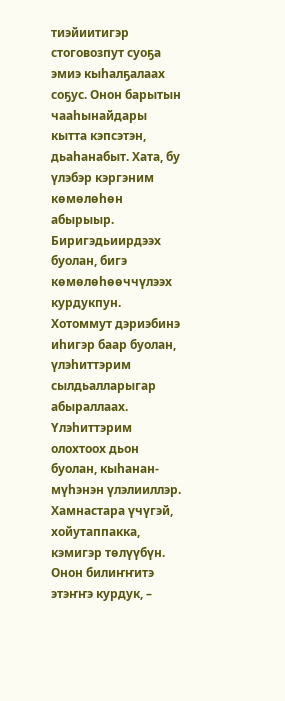тиэйиитигэр стоговозпут суоҕа эмиэ кыһалҕалаах соҕус. Онон барытын чааһынайдары кытта кэпсэтэн, дьаһанабыт. Хата, бу үлэбэр кэргэним көмөлөһөн абырыыр. Биригэдьиирдээх буолан, бигэ көмөлөһөөччүлээх курдукпун. Хотоммут дэриэбинэ иһигэр баар буолан, үлэһиттэрим сылдьалларыгар абыраллаах. Үлэһиттэрим олохтоох дьон буолан, кыһанан-мүһэнэн үлэлииллэр. Хамнастара үчүгэй, хойутаппакка, кэмигэр төлүүбүн. Онон билиҥҥитэ этэҥҥэ курдук, –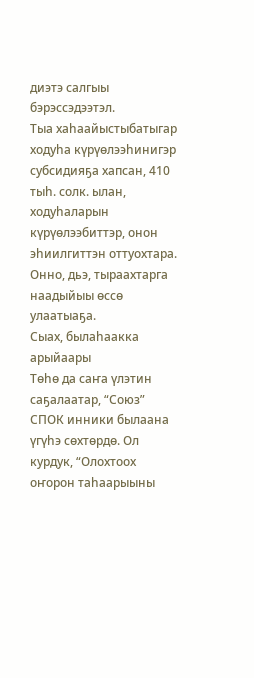диэтэ салгыы бэрэссэдээтэл.
Тыа хаһаайыстыбатыгар ходуһа күрүөлээһинигэр субсидияҕа хапсан, 410 тыһ. солк. ылан, ходуһаларын күрүөлээбиттэр, онон эһиилгиттэн оттуохтара. Онно, дьэ, тыраахтарга наадыйыы өссө улаатыаҕа.
Сыах, былаһаакка арыйаары
Төһө да саҥа үлэтин саҕалаатар, “Союз” СПОК инники былаана үгүһэ сөхтөрдө. Ол курдук, “Олохтоох оҥорон таһаарыыны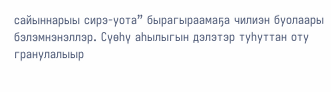сайыннарыы сирэ-уота” бырагыраамаҕа чилиэн буолаары бэлэмнэнэллэр. Сүөһү аһылыгын дэлэтэр туһуттан оту гранулалыыр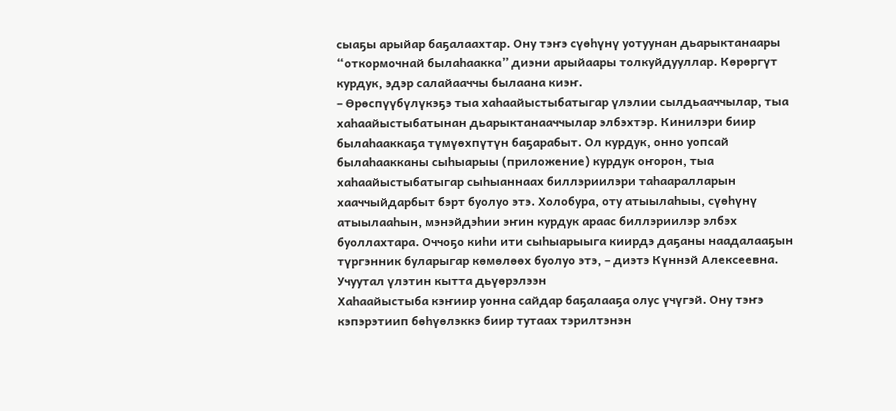сыаҕы арыйар баҕалаахтар. Ону тэҥэ сүөһүнү уотуунан дьарыктанаары “откормочнай былаһаакка” диэни арыйаары толкуйдууллар. Көрөргүт курдук, эдэр салайааччы былаана киэҥ.
– Өрөспүүбүлүкэҕэ тыа хаһаайыстыбатыгар үлэлии сылдьааччылар, тыа хаһаайыстыбатынан дьарыктанааччылар элбэхтэр. Кинилэри биир былаһааккаҕа түмүөхпүтүн баҕарабыт. Ол курдук, онно уопсай былаһаакканы сыһыарыы (приложение) курдук оҥорон, тыа хаһаайыстыбатыгар сыһыаннаах биллэриилэри таһааралларын хааччыйдарбыт бэрт буолуо этэ. Холобура, оту атыылаһыы, сүөһүнү атыылааһын, мэнэйдэһии эҥин курдук араас биллэриилэр элбэх буоллахтара. Оччоҕо киһи ити сыһыарыыга киирдэ даҕаны наадалааҕын түргэнник буларыгар көмөлөөх буолуо этэ, – диэтэ Күннэй Алексеевна.
Учуутал үлэтин кытта дьүөрэлээн
Хаһаайыстыба кэҥиир уонна сайдар баҕалааҕа олус үчүгэй. Ону тэҥэ кэпэрэтиип бөһүөлэккэ биир тутаах тэрилтэнэн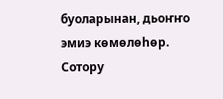буоларынан, дьоҥҥо эмиэ көмөлөһөр. Сотору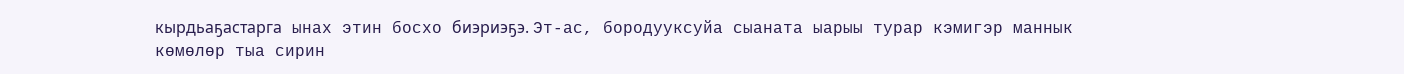кырдьаҕастарга ынах этин босхо биэриэҕэ. Эт-ас, бородууксуйа сыаната ыарыы турар кэмигэр маннык көмөлөр тыа сирин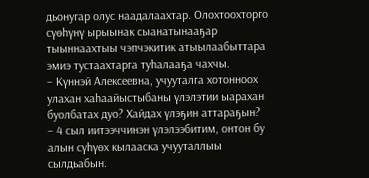дьонугар олус наадалаахтар. Олохтоохторго сүөһүнү ырыынак сыанатынааҕар тыыннаахтыы чэпчэкитик атыылаабыттара эмиэ тустаахтарга туһалааҕа чахчы.
– Күннэй Алексеевна, учууталга хотонноох улахан хаһаайыстыбаны үлэлэтии ыарахан буолбатах дуо? Хайдах үлэҕин аттараҕын?
– 4 сыл иитээччинэн үлэлээбитим, онтон бу алын сүһүөх кылааска учууталлыы сылдьабын.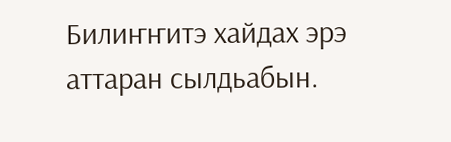Билиҥҥитэ хайдах эрэ аттаран сылдьабын.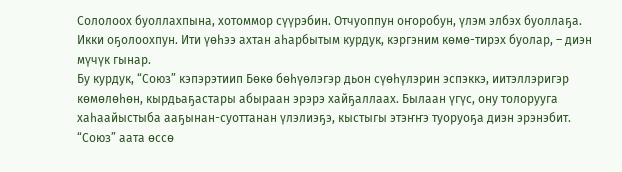Сололоох буоллахпына, хотоммор сүүрэбин. Отчуоппун оҥоробун, үлэм элбэх буоллаҕа. Икки оҕолоохпун. Ити үөһээ ахтан аһарбытым курдук, кэргэним көмө-тирэх буолар, – диэн мүчүк гынар.
Бу курдук, “Союз” кэпэрэтиип Бөкө бөһүөлэгэр дьон сүөһүлэрин эспэккэ, иитэллэригэр көмөлөһөн, кырдьаҕастары абыраан эрэрэ хайҕаллаах. Былаан үгүс, ону толорууга хаһаайыстыба ааҕынан-суоттанан үлэлиэҕэ, кыстыгы этэҥҥэ туоруоҕа диэн эрэнэбит. “Союз” аата өссө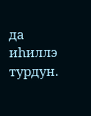да иһиллэ турдун.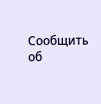Сообщить об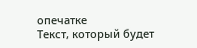опечатке
Текст, который будет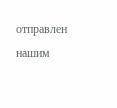отправлен нашим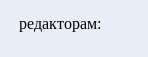редакторам: